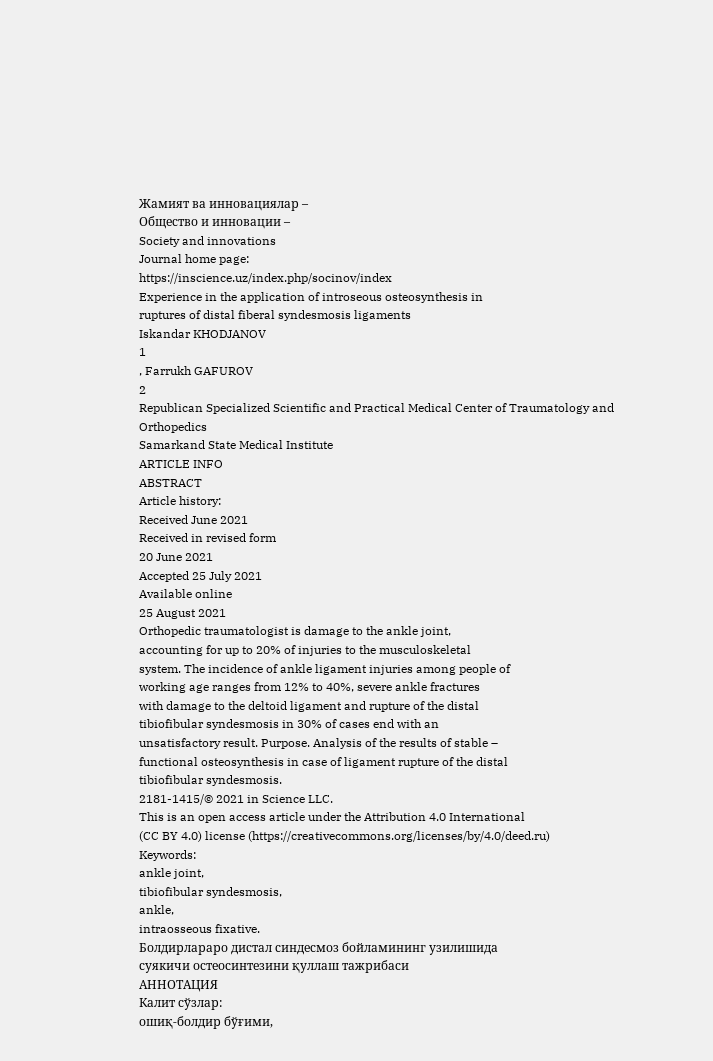Жамият ва инновациялар –
Общество и инновации –
Society and innovations
Journal home page:
https://inscience.uz/index.php/socinov/index
Experience in the application of introseous osteosynthesis in
ruptures of distal fiberal syndesmosis ligaments
Iskandar KHODJANOV
1
, Farrukh GAFUROV
2
Republican Specialized Scientific and Practical Medical Center of Traumatology and Orthopedics
Samarkand State Medical Institute
ARTICLE INFO
ABSTRACT
Article history:
Received June 2021
Received in revised form
20 June 2021
Accepted 25 July 2021
Available online
25 August 2021
Orthopedic traumatologist is damage to the ankle joint,
accounting for up to 20% of injuries to the musculoskeletal
system. The incidence of ankle ligament injuries among people of
working age ranges from 12% to 40%, severe ankle fractures
with damage to the deltoid ligament and rupture of the distal
tibiofibular syndesmosis in 30% of cases end with an
unsatisfactory result. Purpose. Analysis of the results of stable –
functional osteosynthesis in case of ligament rupture of the distal
tibiofibular syndesmosis.
2181-1415/© 2021 in Science LLC.
This is an open access article under the Attribution 4.0 International
(CC BY 4.0) license (https://creativecommons.org/licenses/by/4.0/deed.ru)
Keywords:
ankle joint,
tibiofibular syndesmosis,
ankle,
intraosseous fixative.
Болдирлараро дистал синдесмоз бойламининг узилишида
суякичи остеосинтезини қуллаш тажрибаси
АННОТАЦИЯ
Калит сўзлар:
ошиқ-болдир бўғими,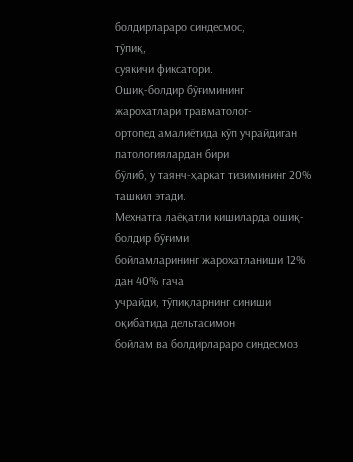болдирлараро синдесмос,
тўпиқ,
суякичи фиксатори.
Ошиқ-болдир бўғимининг жарохатлари травматолог-
ортопед амалиётида кўп учрайдиган патологиялардан бири
бўлиб, у таянч-ҳаркат тизимининг 20% ташкил этади.
Мехнатга лаёқатли кишиларда ошиқ-болдир бўғими
бойламларининг жарохатланиши 12% дан 40% гача
учрайди, тўпиқларнинг синиши оқибатида дельтасимон
бойлам ва болдирлараро синдесмоз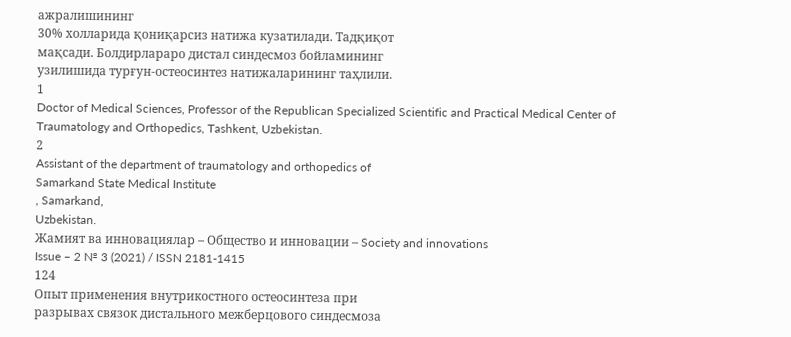ажралишининг
30% холларида қониқарсиз натижа кузатилади. Тадқиқот
мақсади. Болдирлараро дистал синдесмоз бойламининг
узилишида турғун-остеосинтез натижаларининг таҳлили.
1
Doctor of Medical Sciences, Professor of the Republican Specialized Scientific and Practical Medical Center of
Traumatology and Orthopedics, Tashkent, Uzbekistan.
2
Assistant of the department of traumatology and orthopedics of
Samarkand State Medical Institute
, Samarkand,
Uzbekistan.
Жамият ва инновациялар – Общество и инновации – Society and innovations
Issue – 2 № 3 (2021) / ISSN 2181-1415
124
Опыт применения внутрикостного остеосинтеза при
разрывах связок дистального межберцового синдесмоза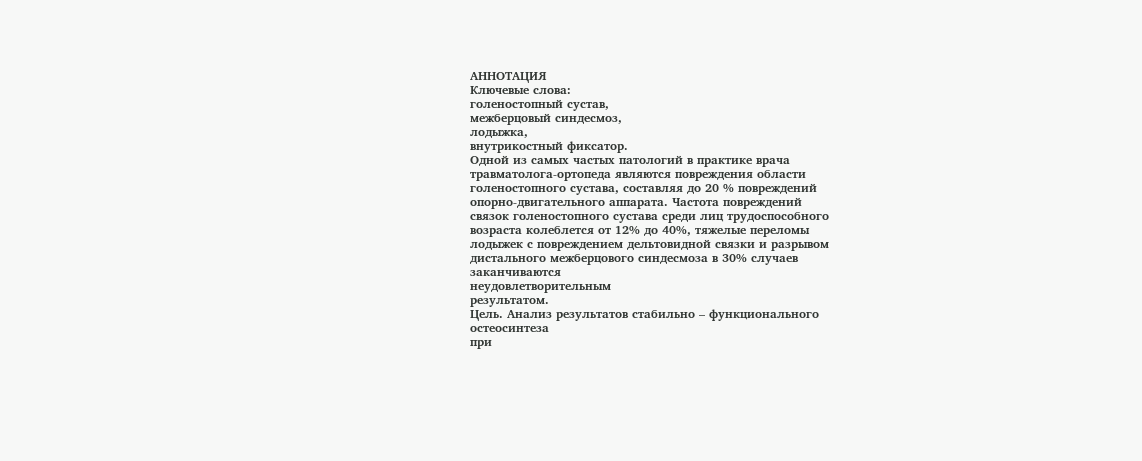АННОТАЦИЯ
Ключевые слова:
голеностопный сустав,
межберцовый синдесмоз,
лодыжка,
внутрикостный фиксатор.
Одной из самых частых патологий в практике врача
травматолога-ортопеда являются повреждения области
голеностопного сустава, составляя до 20 % повреждений
опорно-двигательного аппарата. Частота повреждений
связок голеностопного сустава среди лиц трудоспособного
возраста колеблется от 12% до 40%, тяжелые переломы
лодыжек с повреждением дельтовидной связки и разрывом
дистального межберцового синдесмоза в 30% случаев
заканчиваются
неудовлетворительным
результатом.
Цель. Анализ результатов стабильно – функционального
остеосинтеза
при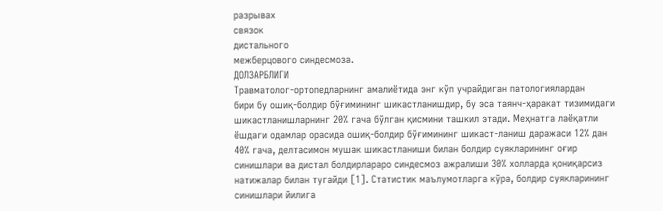разрывах
связок
дистального
межберцового синдесмоза.
ДОЛЗАРБЛИГИ
Травматолог-ортопедларнинг амалиётида энг кўп учрайдиган патологиялардан
бири бу ошиқ-болдир бўғимининг шикастланишдир, бу эса таянч-ҳаракат тизимидаги
шикастланишларнинг 20% гача бўлган қисмини ташкил этади. Меҳнатга лаёқатли
ёшдаги одамлар орасида ошиқ-болдир бўғимининг шикаст-ланиш даражаси 12% дан
40% гача, делтасимон мушак шикастланиши билан болдир суякларининг оғир
синишлари ва дистал болдирлараро синдесмоз ажралиши 30% холларда қониқарсиз
натижалар билан тугайди [1]. Статистик маълумотларга кўра, болдир суякларининг
синишлари йилига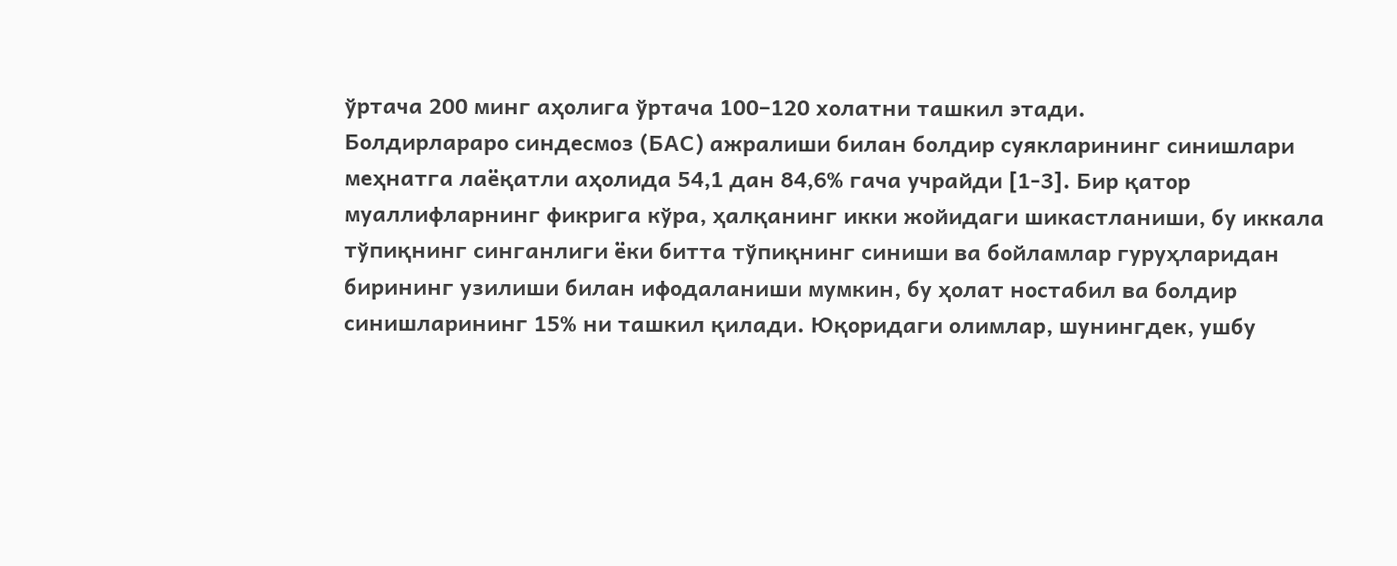ўртача 200 минг аҳолига ўртача 100–120 холатни ташкил этади.
Болдирлараро синдесмоз (БАС) ажралиши билан болдир суякларининг синишлари
меҳнатга лаёқатли аҳолида 54,1 дан 84,6% гача учрайди [1-3]. Бир қатор
муаллифларнинг фикрига кўра, ҳалқанинг икки жойидаги шикастланиши, бу иккала
тўпиқнинг синганлиги ёки битта тўпиқнинг синиши ва бойламлар гуруҳларидан
бирининг узилиши билан ифодаланиши мумкин, бу ҳолат ностабил ва болдир
синишларининг 15% ни ташкил қилади. Юқоридаги олимлар, шунингдек, ушбу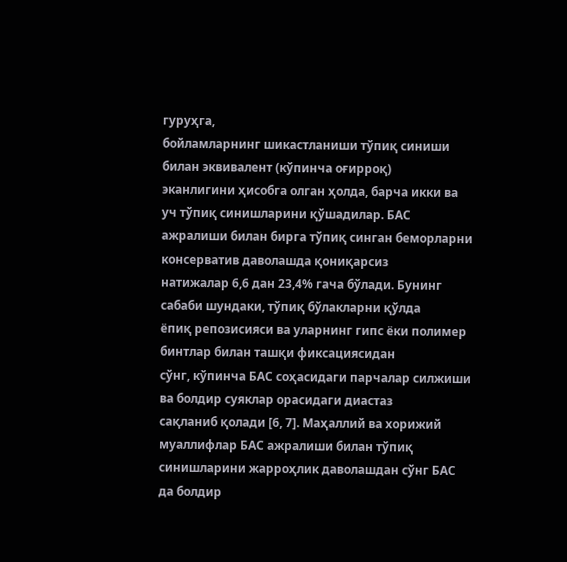гуруҳга,
бойламларнинг шикастланиши тўпиқ синиши билан эквивалент (кўпинча оғирроқ)
эканлигини ҳисобга олган ҳолда, барча икки ва уч тўпиқ синишларини қўшадилар. БАС
ажралиши билан бирга тўпиқ синган беморларни консерватив даволашда қониқарсиз
натижалар 6,6 дан 23,4% гача бўлади. Бунинг сабаби шундаки, тўпиқ бўлакларни қўлда
ёпиқ репозисияси ва уларнинг гипс ёки полимер бинтлар билан ташқи фиксациясидан
сўнг, кўпинча БАС соҳасидаги парчалар силжиши ва болдир суяклар орасидаги диастаз
сақланиб қолади [6, 7]. Маҳаллий ва хорижий муаллифлар БАС ажралиши билан тўпиқ
синишларини жарроҳлик даволашдан сўнг БАС да болдир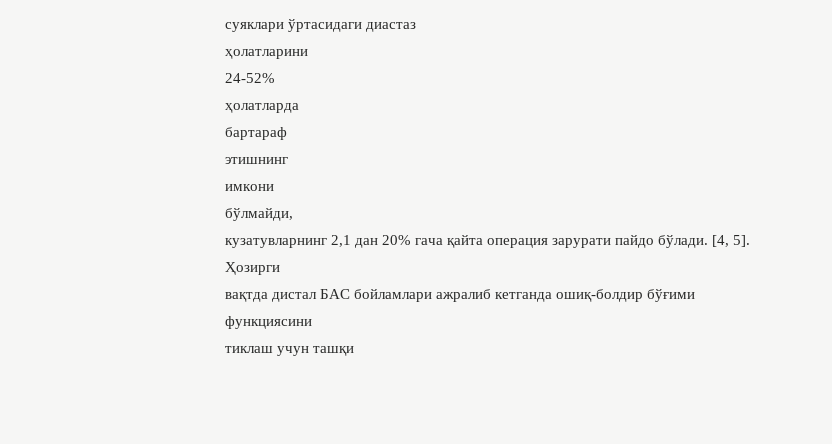суяклари ўртасидаги диастаз
ҳолатларини
24-52%
ҳолатларда
бартараф
этишнинг
имкони
бўлмайди,
кузатувларнинг 2,1 дан 20% гача қайта операция зарурати пайдо бўлади. [4, 5]. Ҳозирги
вақтда дистал БАС бойламлари ажралиб кетганда ошиқ-болдир бўғими функциясини
тиклаш учун ташқи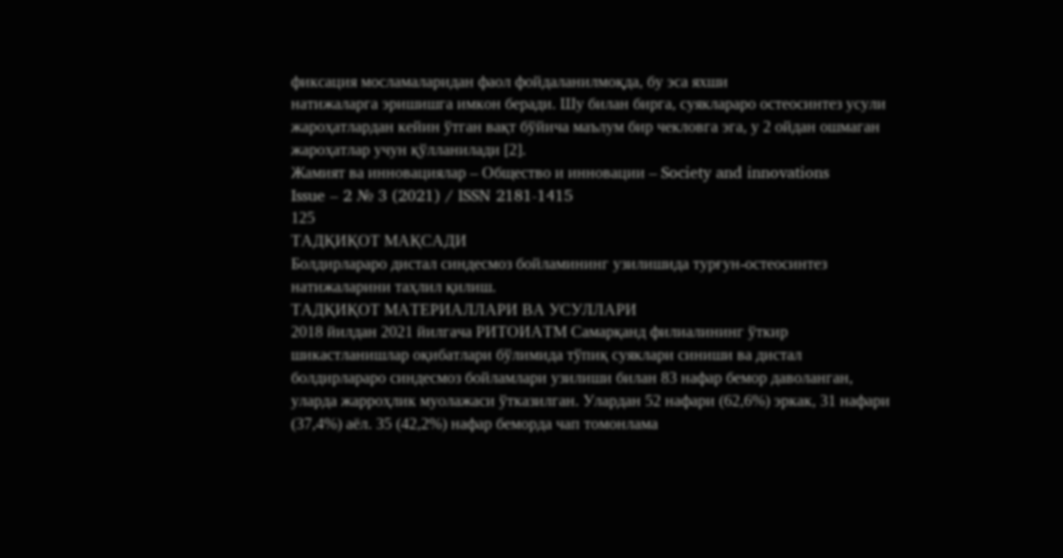фиксация мосламаларидан фаол фойдаланилмоқда, бу эса яхши
натижаларга эришишга имкон беради. Шу билан бирга, суяклараро остеосинтез усули
жароҳатлардан кейин ўтган вақт бўйича маълум бир чекловга эга, у 2 ойдан ошмаган
жароҳатлар учун қўлланилади [2].
Жамият ва инновациялар – Общество и инновации – Society and innovations
Issue – 2 № 3 (2021) / ISSN 2181-1415
125
ТАДҚИҚОТ МАҚСАДИ
Болдирлараро дистал синдесмоз бойламининг узилишида турғун-остеосинтез
натижаларини таҳлил қилиш.
ТАДҚИҚОТ МАТЕРИАЛЛАРИ ВА УСУЛЛАРИ
2018 йилдан 2021 йилгача РИТОИАТМ Самарқанд филиалининг ўткир
шикастланишлар оқибатлари бўлимида тўпиқ суяклари синиши ва дистал
болдирлараро синдесмоз бойламлари узилиши билан 83 нафар бемор даволанган,
уларда жарроҳлик муолажаси ўтказилган. Улардан 52 нафари (62,6%) эркак, 31 нафари
(37,4%) аёл. 35 (42,2%) нафар беморда чап томонлама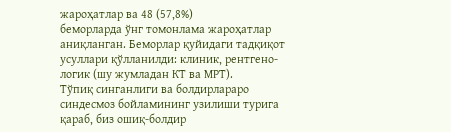жароҳатлар ва 48 (57,8%)
беморларда ўнг томонлама жароҳатлар аниқланган. Беморлар қуйидаги тадқиқот
усуллари қўлланилди: клиник, рентгено-логик (шу жумладан КТ ва МРТ).
Тўпиқ синганлиги ва болдирлараро синдесмоз бойламининг узилиши турига
қараб, биз ошиқ-болдир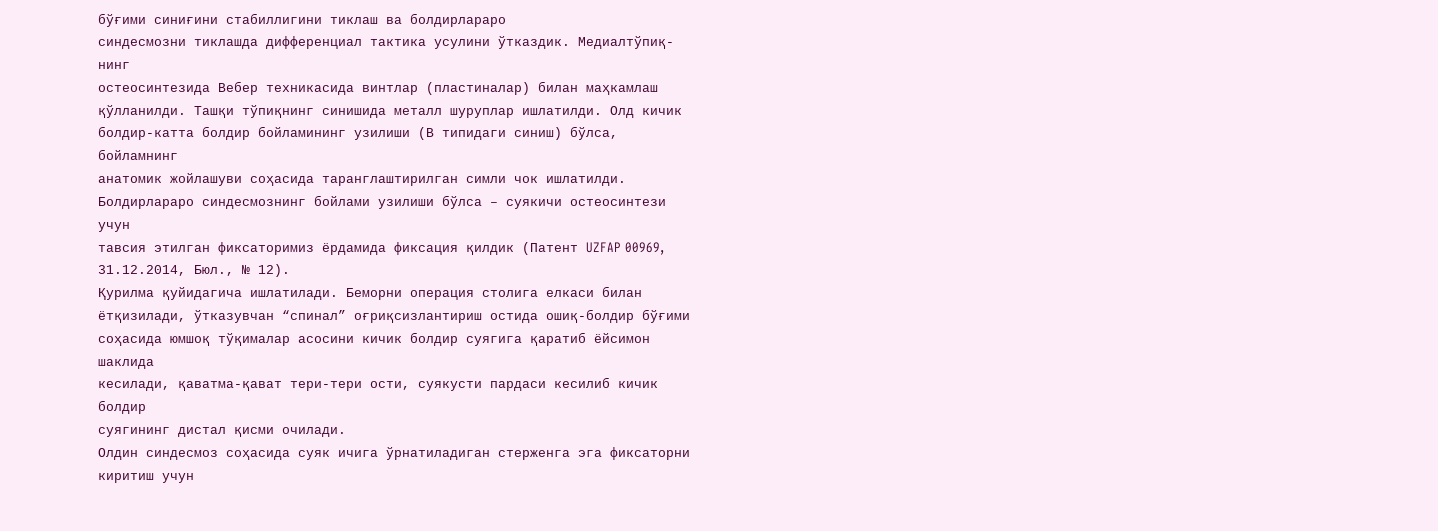бўғими синиғини стабиллигини тиклаш ва болдирлараро
синдесмозни тиклашда дифференциал тактика усулини ўтказдик. Медиалтўпиқ-нинг
остеосинтезида Вебер техникасида винтлар (пластиналар) билан маҳкамлаш
қўлланилди. Ташқи тўпиқнинг синишида металл шуруплар ишлатилди. Олд кичик
болдир-катта болдир бойламининг узилиши (В типидаги синиш) бўлса, бойламнинг
анатомик жойлашуви соҳасида таранглаштирилган симли чок ишлатилди.
Болдирлараро синдесмознинг бойлами узилиши бўлса – суякичи остеосинтези учун
тавсия этилган фиксаторимиз ёрдамида фиксация қилдик (Патент UZFAP 00969,
31.12.2014, Бюл., № 12).
Қурилма қуйидагича ишлатилади. Беморни операция столига елкаси билан
ётқизилади, ўтказувчан “спинал” оғриқсизлантириш остида ошиқ-болдир бўғими
соҳасида юмшоқ тўқималар асосини кичик болдир суягига қаратиб ёйсимон шаклида
кесилади, қаватма-қават тери-тери ости, суякусти пардаси кесилиб кичик болдир
суягининг дистал қисми очилади.
Олдин синдесмоз соҳасида суяк ичига ўрнатиладиган стерженга эга фиксаторни
киритиш учун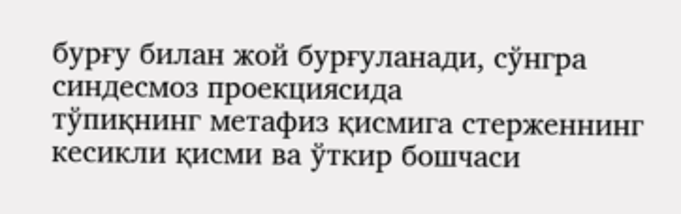бурғу билан жой бурғуланади, сўнгра синдесмоз проекциясида
тўпиқнинг метафиз қисмига стерженнинг кесикли қисми ва ўткир бошчаси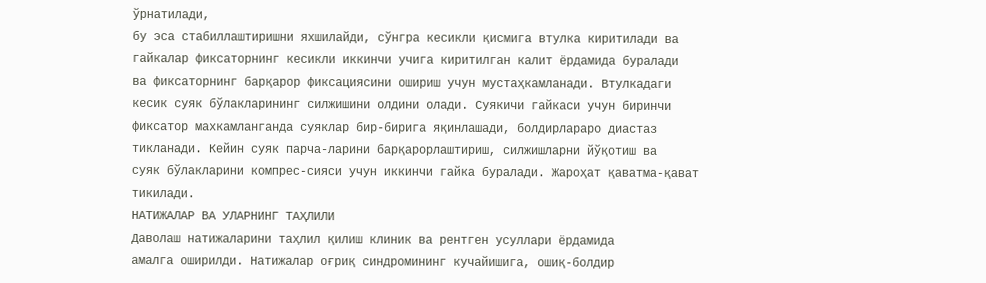ўрнатилади,
бу эса стабиллаштиришни яхшилайди, сўнгра кесикли қисмига втулка киритилади ва
гайкалар фиксаторнинг кесикли иккинчи учига киритилган калит ёрдамида буралади
ва фиксаторнинг барқарор фиксациясини ошириш учун мустаҳкамланади. Втулкадаги
кесик суяк бўлакларининг силжишини олдини олади. Суякичи гайкаси учун биринчи
фиксатор махкамланганда суяклар бир-бирига яқинлашади, болдирлараро диастаз
тикланади. Кейин суяк парча-ларини барқарорлаштириш, силжишларни йўқотиш ва
суяк бўлакларини компрес-сияси учун иккинчи гайка буралади. Жароҳат қаватма-қават
тикилади.
НАТИЖАЛАР ВА УЛАРНИНГ ТАҲЛИЛИ
Даволаш натижаларини таҳлил қилиш клиник ва рентген усуллари ёрдамида
амалга оширилди. Натижалар оғриқ синдромининг кучайишига, ошиқ-болдир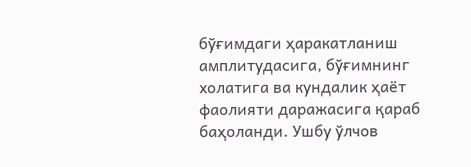бўғимдаги ҳаракатланиш амплитудасига, бўғимнинг холатига ва кундалик ҳаёт
фаолияти даражасига қараб баҳоланди. Ушбу ўлчов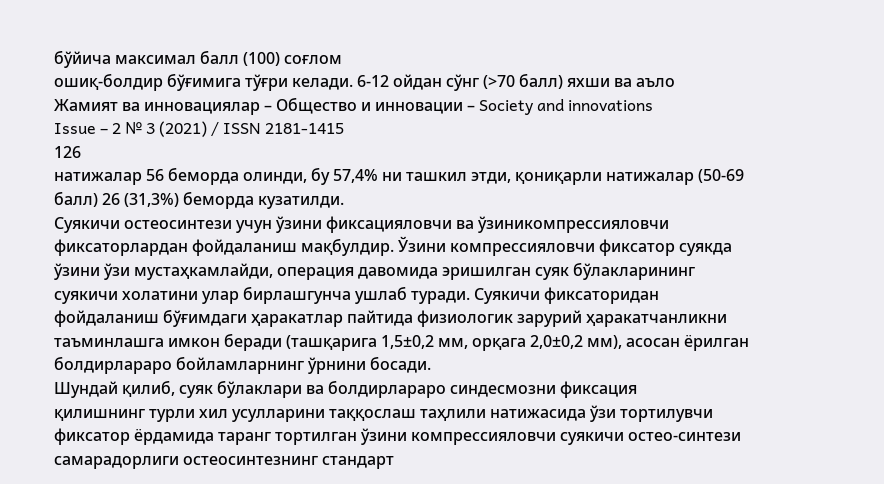бўйича максимал балл (100) соғлом
ошиқ-болдир бўғимига тўғри келади. 6-12 ойдан сўнг (>70 балл) яхши ва аъло
Жамият ва инновациялар – Общество и инновации – Society and innovations
Issue – 2 № 3 (2021) / ISSN 2181-1415
126
натижалар 56 беморда олинди, бу 57,4% ни ташкил этди, қониқарли натижалар (50-69
балл) 26 (31,3%) беморда кузатилди.
Суякичи остеосинтези учун ўзини фиксацияловчи ва ўзиникомпрессияловчи
фиксаторлардан фойдаланиш мақбулдир. Ўзини компрессияловчи фиксатор суякда
ўзини ўзи мустаҳкамлайди, операция давомида эришилган суяк бўлакларининг
суякичи холатини улар бирлашгунча ушлаб туради. Суякичи фиксаторидан
фойдаланиш бўғимдаги ҳаракатлар пайтида физиологик зарурий ҳаракатчанликни
таъминлашга имкон беради (ташқарига 1,5±0,2 мм, орқага 2,0±0,2 мм), асосан ёрилган
болдирлараро бойламларнинг ўрнини босади.
Шундай қилиб, суяк бўлаклари ва болдирлараро синдесмозни фиксация
қилишнинг турли хил усулларини таққослаш таҳлили натижасида ўзи тортилувчи
фиксатор ёрдамида таранг тортилган ўзини компрессияловчи суякичи остео-синтези
самарадорлиги остеосинтезнинг стандарт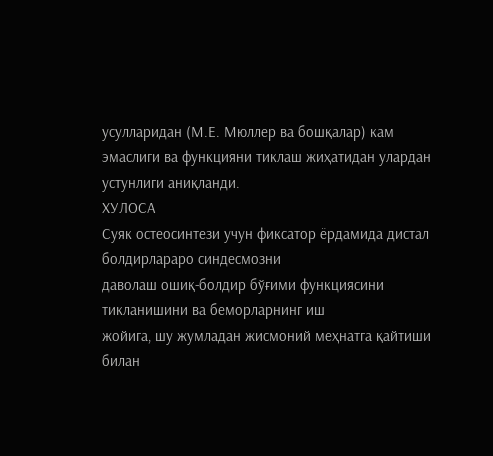усулларидан (М.Е. Мюллер ва бошқалар) кам
эмаслиги ва функцияни тиклаш жиҳатидан улардан устунлиги аниқланди.
ХУЛОСА
Суяк остеосинтези учун фиксатор ёрдамида дистал болдирлараро синдесмозни
даволаш ошиқ-болдир бўғими функциясини тикланишини ва беморларнинг иш
жойига, шу жумладан жисмоний меҳнатга қайтиши билан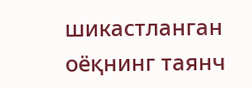шикастланган оёқнинг таянч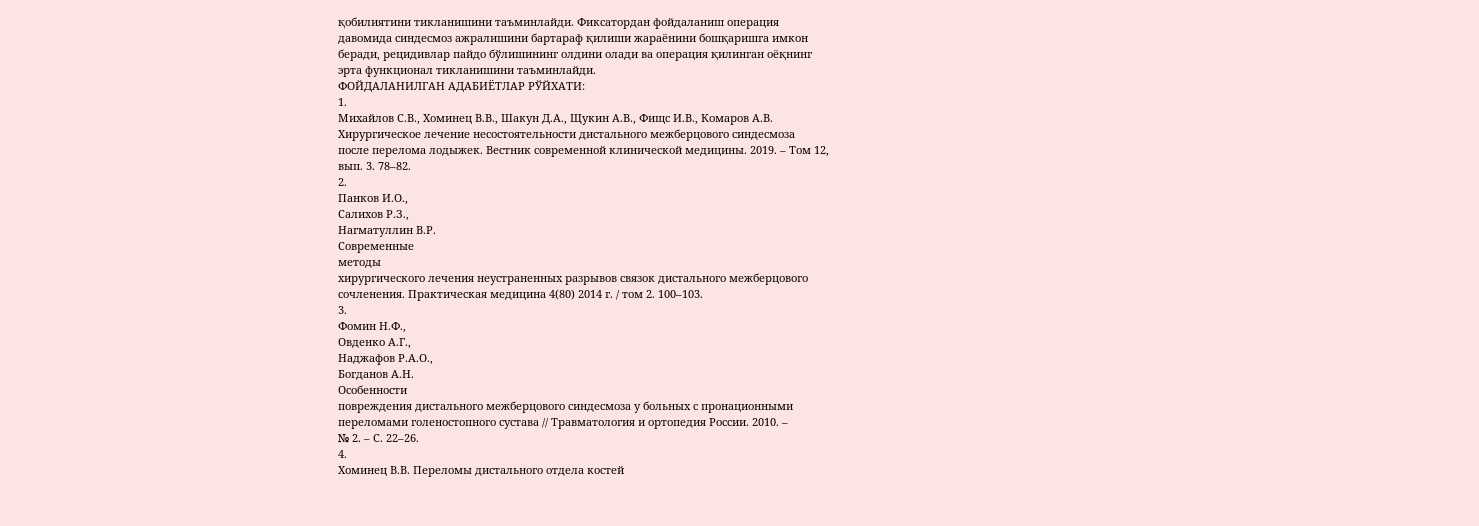қобилиятини тикланишини таъминлайди. Фиксатордан фойдаланиш операция
давомида синдесмоз ажралишини бартараф қилиши жараёнини бошқаришга имкон
беради, рецидивлар пайдо бўлишининг олдини олади ва операция қилинган оёқнинг
эрта функционал тикланишини таъминлайди.
ФОЙДАЛАНИЛГАН АДАБИЁТЛАР РЎЙХАТИ:
1.
Михайлов С.В., Хоминец В.В., Шакун Д.А., Щукин А.В., Фищс И.В., Комаров А.В.
Хирургическое лечение несостоятельности дистального межберцового синдесмоза
после перелома лодыжек. Вестник современной клинической медицины. 2019. – Том 12,
вып. 3. 78–82.
2.
Панков И.О.,
Салихов Р.З.,
Нагматуллин В.Р.
Современные
методы
хирургического лечения неустраненных разрывов связок дистального межберцового
сочленения. Практическая медицина 4(80) 2014 г. / том 2. 100–103.
3.
Фомин Н.Ф.,
Овденко А.Г.,
Наджафов Р.А.О.,
Богданов А.Н.
Особенности
повреждения дистального межберцового синдесмоза у больных с пронационными
переломами голеностопного сустава // Травматология и ортопедия России. 2010. –
№ 2. – С. 22–26.
4.
Хоминец В.В. Переломы дистального отдела костей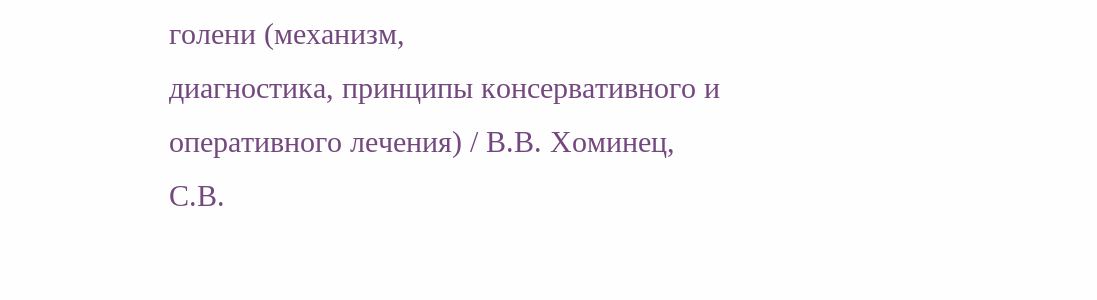голени (механизм,
диагностика, принципы консервативного и оперативного лечения) / В.В. Хоминец,
С.В.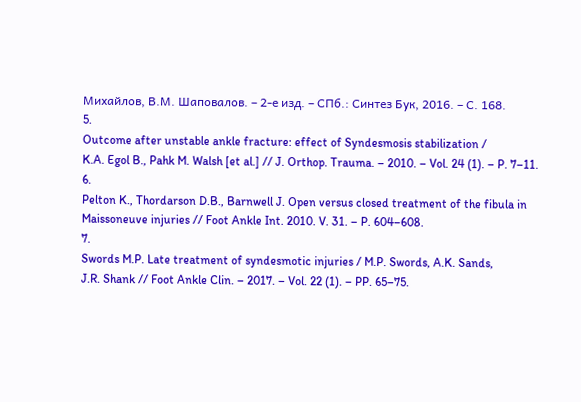Михайлов, В.М. Шаповалов. – 2-е изд. – СПб.: Синтез Бук, 2016. – С. 168.
5.
Outcome after unstable ankle fracture: effect of Syndesmosis stabilization /
K.A. Egol B., Pahk M. Walsh [et al.] // J. Orthop. Trauma. – 2010. – Vol. 24 (1). – P. 7–11.
6.
Pelton K., Thordarson D.B., Barnwell J. Open versus closed treatment of the fibula in
Maissoneuve injuries // Foot Ankle Int. 2010. V. 31. – P. 604–608.
7.
Swords M.P. Late treatment of syndesmotic injuries / M.P. Swords, A.K. Sands,
J.R. Shank // Foot Ankle Clin. – 2017. – Vol. 22 (1). – PP. 65–75.